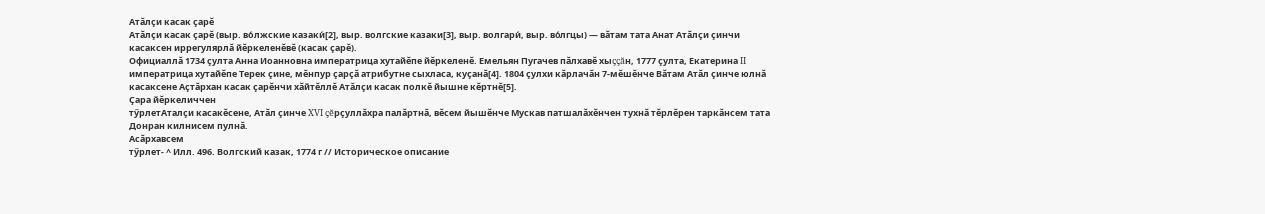Атăлçи касак çарĕ
Атăлçи касак çарĕ (выр. во́лжские казаки́[2], выр. волгские казаки[3], выр. волгари́, выр. во́лгцы) — вăтам тата Анат Атăлçи çинчи касаксен иррегулярлă йĕркеленĕвĕ (касак çарĕ).
Официаллă 1734 çулта Анна Иоанновна императрица хутайĕпе йĕркеленĕ. Емельян Пугачев пăлхавĕ хыççăн, 1777 çулта, Екатерина II императрица хутайĕпе Терек çине, мĕнпур çарçă атрибутне сыхласа, куçанă[4]. 1804 çулхи кăрлачăн 7-мĕшĕнче Вăтам Атăл çинче юлнă касаксене Аçтăрхан касак çарĕнчи хăйтĕллĕ Атăлçи касак полкĕ йышне кĕртнĕ[5].
Çара йĕркеличчен
тӳрлетАталçи касакĕсене, Атăл çинче XVI çĕрçуллăхра палăртнă, вĕсем йышĕнче Мускав патшалăхĕнчен тухнă тĕрлĕрен таркăнсем тата Донран килнисем пулнă.
Асăрхавсем
тӳрлет- ^ Илл. 496. Волгский казак, 1774 г // Историческое описание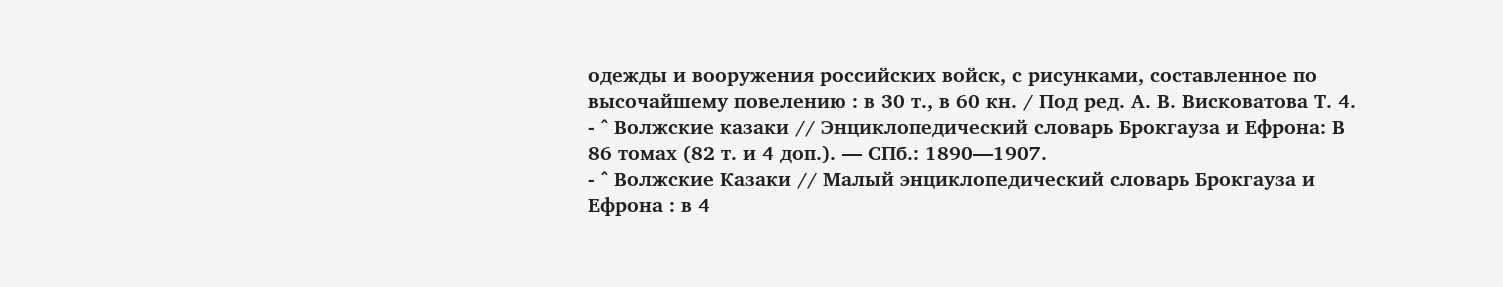одежды и вооружения российских войск, с рисунками, составленное по высочайшему повелению : в 30 т., в 60 кн. / Под ред. А. В. Висковатова Т. 4.
- ^ Волжские казаки // Энциклопедический словарь Брокгауза и Ефрона: В 86 томах (82 т. и 4 доп.). — СПб.: 1890—1907.
- ^ Волжские Казаки // Малый энциклопедический словарь Брокгауза и Ефрона : в 4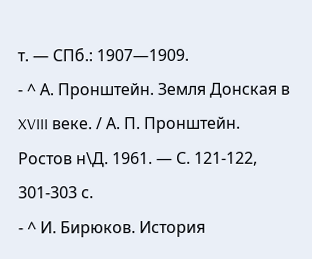т. — СПб.: 1907—1909.
- ^ А. Пронштейн. Земля Донская в XVIII веке. / А. П. Пронштейн. Ростов н\Д. 1961. — С. 121-122, 301-303 с.
- ^ И. Бирюков. История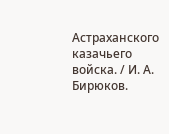Астраханского казачьего войска. / И. А. Бирюков.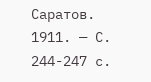Саратов. 1911. — С. 244-247 с.